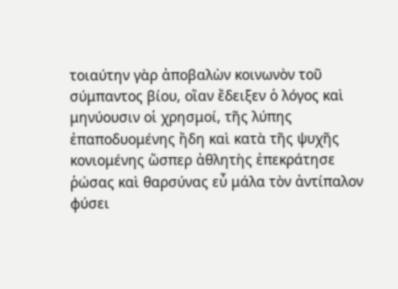τοιαύτην γὰρ ἀποβαλὼν κοινωνὸν τοῦ σύμπαντος βίου, οἵαν ἔδειξεν ὁ λόγος καὶ μηνύουσιν οἱ χρησμοί, τῆς λύπης ἐπαποδυομένης ἤδη καὶ κατὰ τῆς ψυχῆς κονιομένης ὥσπερ ἀθλητὴς ἐπεκράτησε ῥώσας καὶ θαρσύνας εὖ μάλα τὸν ἀντίπαλον φύσει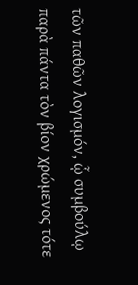τῶν παθῶν λογισμόν, ᾧ συμβούλῳ παρὰ πάντα τὸν βίον χρώμενος τότε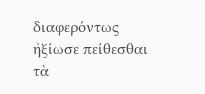διαφερόντως ἠξίωσε πείθεσθαι τὰ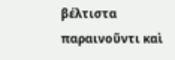βέλτιστα παραινοῦντι καὶ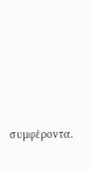συμφέροντα.